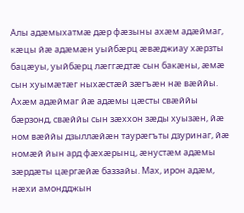Алы адæмыхатмæ дæр фæзыны ахæм адæймаг, кæцы йæ адæмæн уыйбæрц æвæджиау хæрзты бацæуы, уыйбæрц лæггæдтæ сын бакæны, æмæ сын хуымæтæг ныхæстæй зæгъæн нæ вæййы. Ахæм адæймаг йæ адæмы цæсты свæййы бæрзонд, свæййы сын зæххон зæды хуызæн, йæ ном вæййы дзыллæйæн таурæгъты дзуринаг, йæ номæй йын ард фæхæрынц, æнустæм адæмы зæрдæты цæргæйæ баззайы. Мах, ирон адæм, нæхи амондджын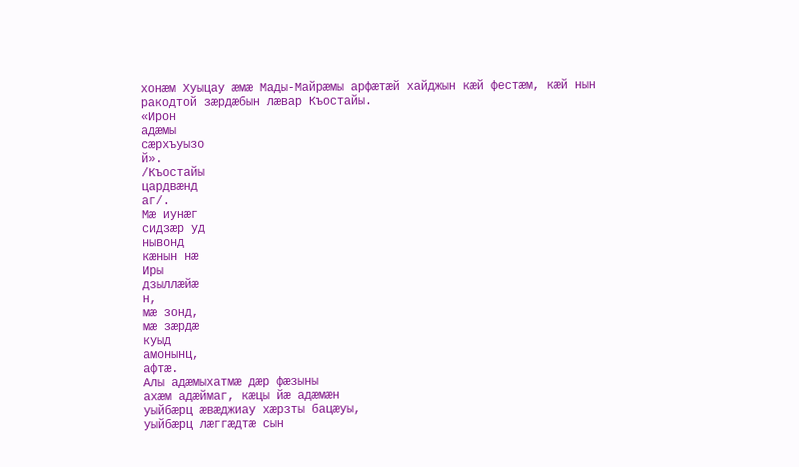хонæм Хуыцау æмæ Мады-Майрæмы арфæтæй хайджын кæй фестæм, кæй нын ракодтой зæрдæбын лæвар Къостайы.
«Ирон
адæмы
сæрхъуызо
й».
/Къостайы
цардвæнд
аг/.
Мæ иунæг
сидзæр уд
нывонд
кæнын нæ
Иры
дзыллæйæ
н,
мæ зонд,
мæ зæрдæ
куыд
амонынц,
афтæ.
Алы адæмыхатмæ дæр фæзыны
ахæм адæймаг, кæцы йæ адæмæн
уыйбæрц æвæджиау хæрзты бацæуы,
уыйбæрц лæггæдтæ сын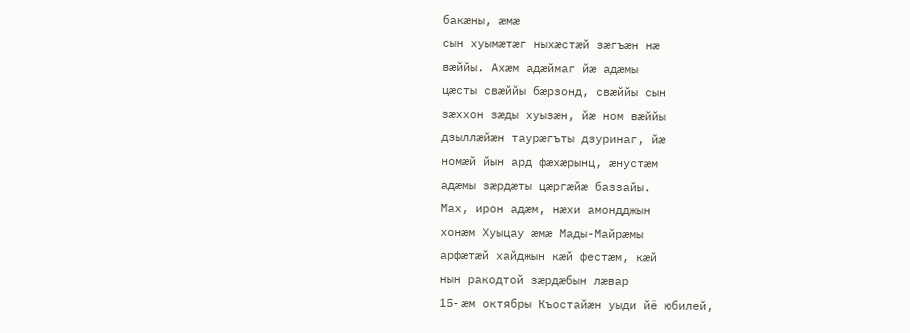бакæны, æмæ
сын хуымæтæг ныхæстæй зæгъæн нæ
вæййы. Ахæм адæймаг йæ адæмы
цæсты свæййы бæрзонд, свæййы сын
зæххон зæды хуызæн, йæ ном вæййы
дзыллæйæн таурæгъты дзуринаг, йæ
номæй йын ард фæхæрынц, æнустæм
адæмы зæрдæты цæргæйæ баззайы.
Мах, ирон адæм, нæхи амондджын
хонæм Хуыцау æмæ Мады-Майрæмы
арфæтæй хайджын кæй фестæм, кæй
нын ракодтой зæрдæбын лæвар
15- æм октябры Къостайæн уыди йё юбилей,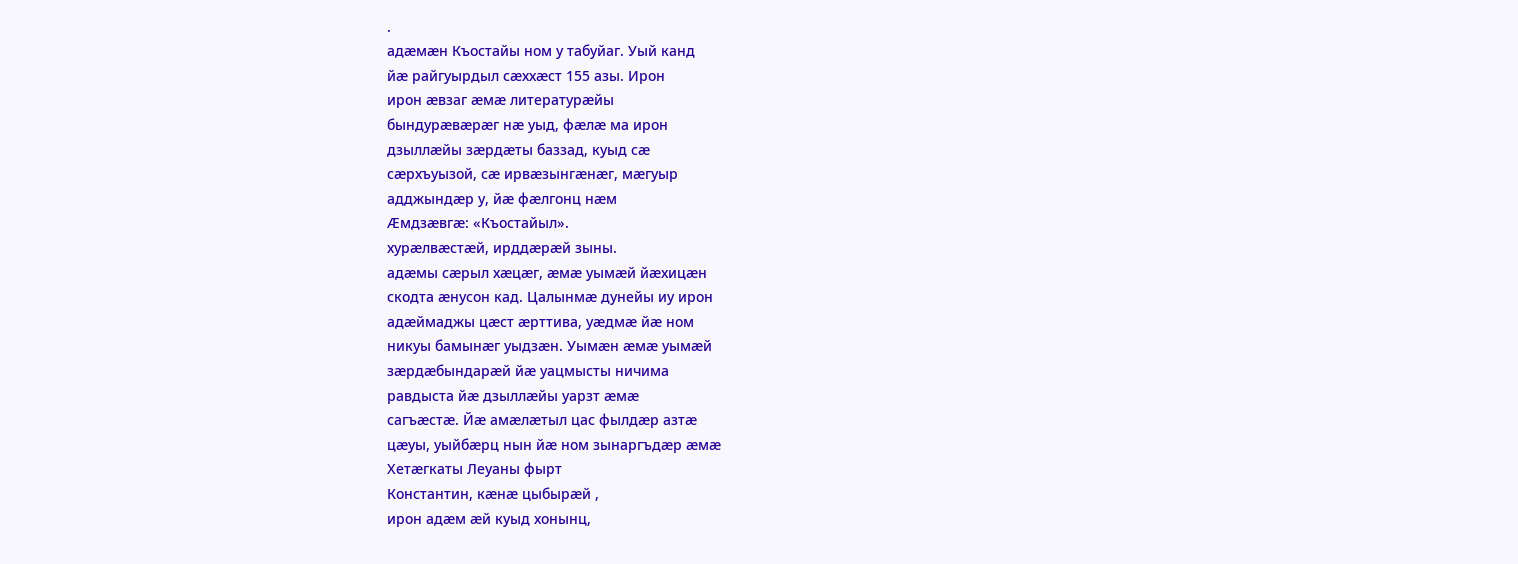.
адæмæн Къостайы ном у табуйаг. Уый канд
йæ райгуырдыл сæххæст 155 азы. Ирон
ирон æвзаг æмæ литературæйы
бындурæвæрæг нæ уыд, фæлæ ма ирон
дзыллæйы зæрдæты баззад, куыд сæ
сæрхъуызой, сæ ирвæзынгæнæг, мæгуыр
адджындæр у, йæ фæлгонц нæм
Æмдзæвгæ: «Къостайыл».
хурæлвæстæй, ирддæрæй зыны.
адæмы сæрыл хæцæг, æмæ уымæй йæхицæн
скодта æнусон кад. Цалынмæ дунейы иу ирон
адæймаджы цæст æрттива, уæдмæ йæ ном
никуы бамынæг уыдзæн. Уымæн æмæ уымæй
зæрдæбындарæй йæ уацмысты ничима
равдыста йæ дзыллæйы уарзт æмæ
сагъæстæ. Йæ амæлæтыл цас фылдæр азтæ
цæуы, уыйбæрц нын йæ ном зынаргъдæр æмæ
Хетæгкаты Леуаны фырт
Константин, кæнæ цыбырæй ,
ирон адæм æй куыд хонынц,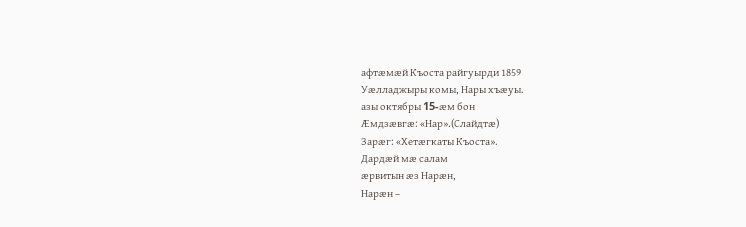афтæмæй Къоста райгуырди 1859
Уæлладжыры комы, Нары хъæуы.
азы октябры 15-æм бон
Æмдзæвгæ: «Нар».(Слайдтæ)
Зарæг: «Хетæгкаты Къоста».
Дардæй мæ салам
æрвитын æз Нарæн,
Нарæн –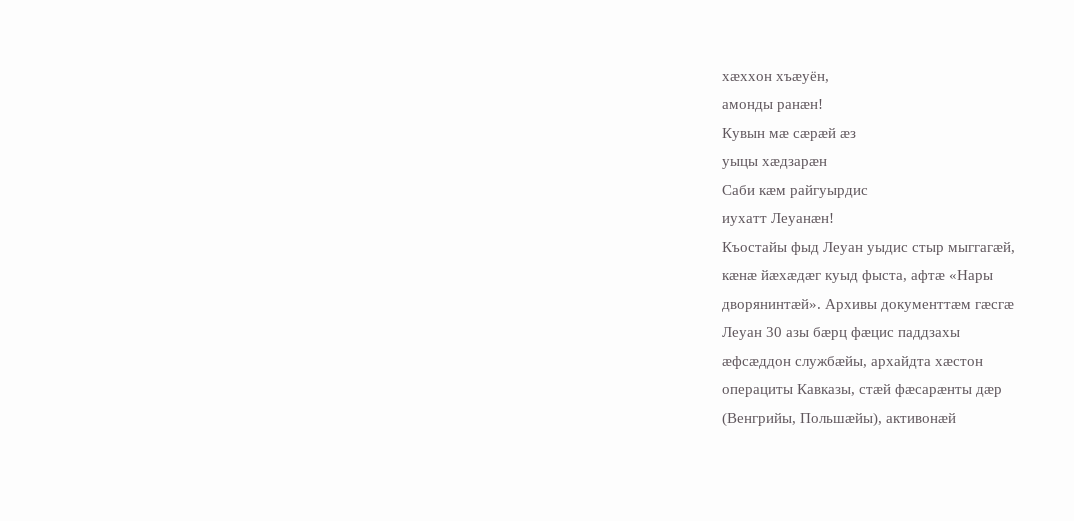хæххон хъæуён,
амонды ранæн!
Кувын мæ сæрæй æз
уыцы хæдзарæн
Саби кæм райгуырдис
иухатт Леуанæн!
Къостайы фыд Леуан уыдис стыр мыггагæй,
кæнæ йæхæдæг куыд фыста, афтæ «Нары
дворянинтæй». Архивы документтæм гæсгæ
Леуан 30 азы бæрц фæцис паддзахы
æфсæддон службæйы, архайдта хæстон
операциты Кавказы, стæй фæсарæнты дæр
(Венгрийы, Польшæйы), активонæй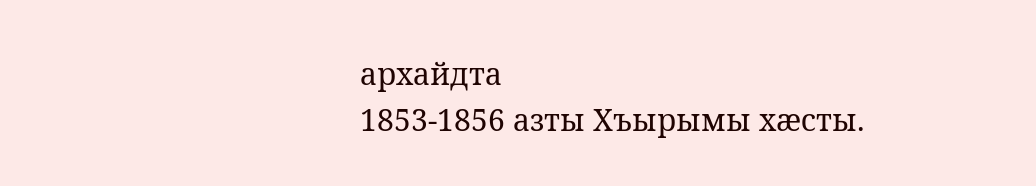архайдта
1853-1856 азты Хъырымы хæсты.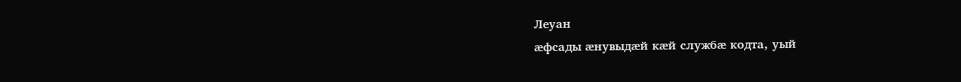Леуан
æфсады æнувыдæй кæй службæ кодта, уый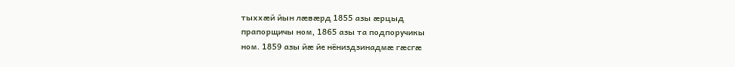тыххæй йын лæвæрд 1855 азы æрцыд
прапорщичы ном, 1865 азы та подпоручикы
ном. 1859 азы йæ йе нёниздзинадмæ гæсгæ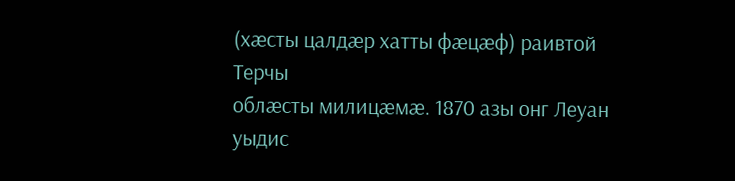(хæсты цалдæр хатты фæцæф) раивтой Терчы
облæсты милицæмæ. 1870 азы онг Леуан
уыдис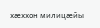хæххон милицæйы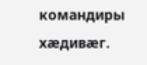командиры хæдивæг.